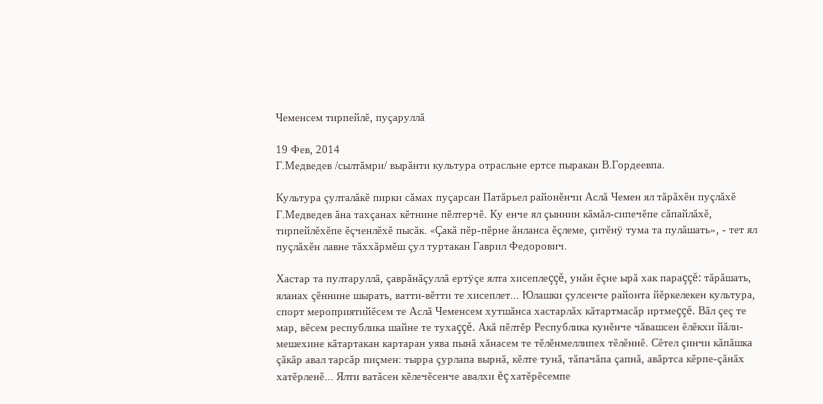Чеменсем тирпейлĕ, пуçаруллă

19 Фев, 2014
Г.Медведев /сылтăмри/ вырăнти культура отрасльне ертсе пыракан В.Гордеевпа.

Культура çулталăкĕ пирки сăмах пуçарсан Патăрьел районĕнчи Аслă Чемен ял тăрăхĕн пуçлăхĕ Г.Медведев ăна тахçанах кĕтнине пĕлтерчĕ. Ку енче ял çыннин кăмăл-сипечĕпе сăпайлăхĕ, тирпейлĕхĕпе ĕçченлĕхĕ пысăк. «Çакă пĕр-пĕрне ăнланса ĕçлеме, çитĕнÿ тума та пулăшать», - тет ял пуçлăхĕн лавне тăххăрмĕш çул туртакан Гаврил Федорович.

Хастар та пултаруллă, çаврăнăçуллă ертÿçе ялта хисеплеççĕ, унăн ĕçне ырă хак параççĕ: тăрăшать, яланах çĕннине шырать, ватти-вĕтти те хисеплет... Юлашки çулсенче районта йĕркелекен культура, спорт мероприятийĕсем те Аслă Чеменсем хутшăнса хастарлăх кăтартмасăр иртмеççĕ. Вăл çеç те мар, вĕсем республика шайне те тухаççĕ. Акă пĕлтĕр Республика кунĕнче чăвашсен ĕлĕкхи йăли-мешехине кăтартакан картаран уява пынă хăнасем те тĕлĕнмеллипех тĕлĕннĕ. Сĕтел çинчи кăпăшка çăкăр авал тарсăр пиçмен: тырра çурлапа вырнă, кĕлте тунă, тăпачăпа çапнă, авăртса кĕрпе-çăнăх хатĕрленĕ... Ялти ватăсен кĕлечĕсенче авалхи ĕç хатĕрĕсемпе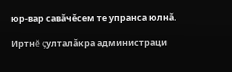юр-вар савăчĕсем те упранса юлнă.

Иртнĕ çулталăкра администраци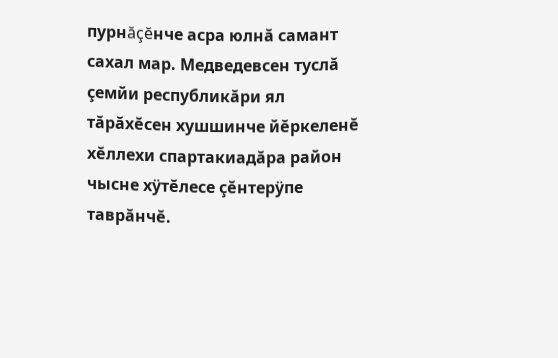пурнăçĕнче асра юлнă самант сахал мар. Медведевсен туслă çемйи республикăри ял тăрăхĕсен хушшинче йĕркеленĕ хĕллехи спартакиадăра район чысне хÿтĕлесе çĕнтерÿпе таврăнчĕ.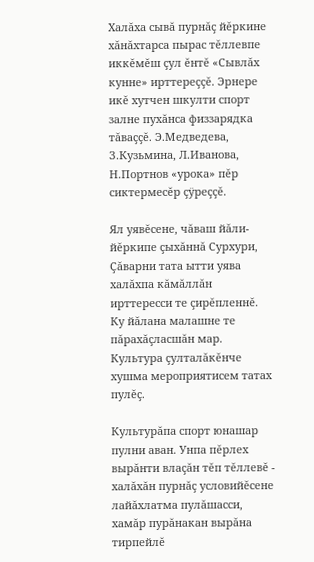Халăха сывă пурнăç йĕркине хăнăхтарса пырас тĕллевпе иккĕмĕш çул ĕнтĕ «Сывлăх кунне» ирттереççĕ. Эрнере икĕ хутчен шкулти спорт залне пухăнса физзарядка тăваççĕ. Э.Медведева, З.Кузьмина, Л.Иванова, Н.Портнов «урока» пĕр сиктермесĕр çÿреççĕ.

Ял уявĕсене, чăваш йăли-йĕркипе çыхăннă Сурхури, Çăварни тата ытти уява халăхпа кăмăллăн ирттересси те çирĕпленнĕ. Ку йăлана малашне те пăрахăçласшăн мар. Культура çулталăкĕнче хушма мероприятисем татах пулĕç.

Культурăпа спорт юнашар пулни аван. Унпа пĕрлех вырăнти влаçăн тĕп тĕллевĕ - халăхăн пурнăç условийĕсене лайăхлатма пулăшасси, хамăр пурăнакан вырăна тирпейлĕ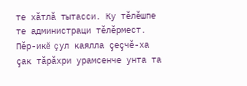те хăтлă тытасси. Ку тĕлĕшпе те администраци тĕлĕрмест. Пĕр-икĕ çул каялла çеçчĕ-ха çак тăрăхри урамсенче унта та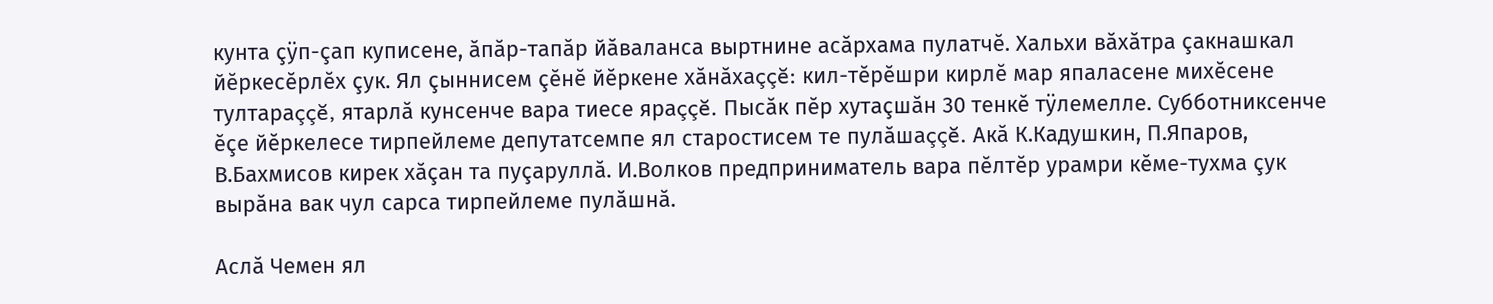кунта çÿп-çап куписене, ăпăр-тапăр йăваланса выртнине асăрхама пулатчĕ. Хальхи вăхăтра çакнашкал йĕркесĕрлĕх çук. Ял çыннисем çĕнĕ йĕркене хăнăхаççĕ: кил-тĕрĕшри кирлĕ мар япаласене михĕсене тултараççĕ, ятарлă кунсенче вара тиесе яраççĕ. Пысăк пĕр хутаçшăн 30 тенкĕ тÿлемелле. Субботниксенче ĕçе йĕркелесе тирпейлеме депутатсемпе ял старостисем те пулăшаççĕ. Акă К.Кадушкин, П.Япаров, В.Бахмисов кирек хăçан та пуçаруллă. И.Волков предприниматель вара пĕлтĕр урамри кĕме-тухма çук вырăна вак чул сарса тирпейлеме пулăшнă.

Аслă Чемен ял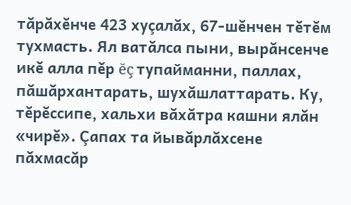тăрăхĕнче 423 хуçалăх, 67-шĕнчен тĕтĕм тухмасть. Ял ватăлса пыни, вырăнсенче икĕ алла пĕр ĕç тупайманни, паллах, пăшăрхантарать, шухăшлаттарать. Ку, тĕрĕссипе, хальхи вăхăтра кашни ялăн «чирĕ». Çапах та йывăрлăхсене пăхмасăр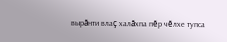вырăнти влаç халăхпа пĕр чĕлхе тупса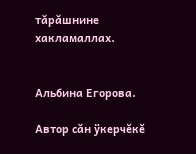тăрăшнине хакламаллах.


Альбина Егорова.

Автор сăн ÿкерчĕкĕ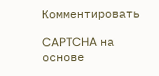Комментировать

CAPTCHA на основе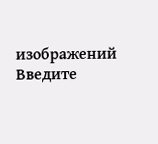изображений
Введите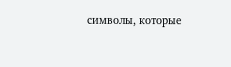символы, которые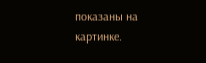показаны на картинке.